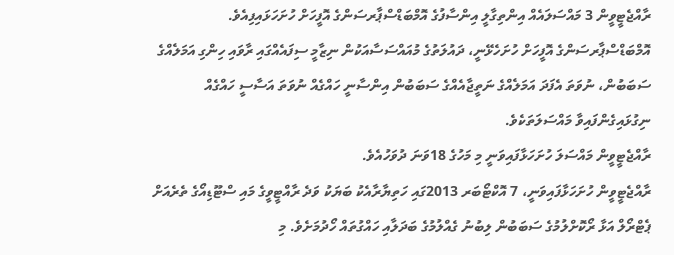ރާއްޖެޓީވީން 3 މައްސަލައެއް އިންތިގާލީ އިންސާފުގެ އޮމްބަޑްސްޕާރސަންގެ އޮފީހަށް ހުށަހަޅައިފިއެވެ.
އޮމްބަޑްސްޕާރސަންގެ އޮފީހަށް ހުށަހެޅޭނީ، ދައުލަތުގެ މުއައްސަސާއަކުން ނިޒާމީ ސިފައެއްގައި ރާވައި ހިންގި އަމަލެއްގެ ސަބަބުން، ނުވަތަ އެފަދަ އަމަލެއްގެ ނަތީޖާއެއްގެ ސަބަބުން އިންސާނީ ހައްގެއް ނުވަތަ އަސާސީ ހައްގެއް ނިގުޅައިގެންފައިވާ މައްސަލަތަކެވެ.
ރާއްޖެޓީވީން މައްސަލަ ހުށަހަޅާފައިވަނީ މި މަހުގެ 18ވަނަ ދުވަހުއެވެ.
ރާއްޖެޓީވީން ހުށަހަޅާފައިވަނީ، 7 އޮކްޓޯބަރ 2013ގައި ހަތިޔާރާއެކު ބަޔަކު ވަދެ ރާއްޓީވީގެ މައި ސްޓޫޑިއޯގެ ތެރެއަށް ޕެޓްރޯލް އަޅާ ރޯކޮށްލުމުގެ ސަބަބުން ލިބުނު ގެއްލުމުގެ ބަދަލާއި ހައްގުތައް ހޯދުމަށެވެ. މި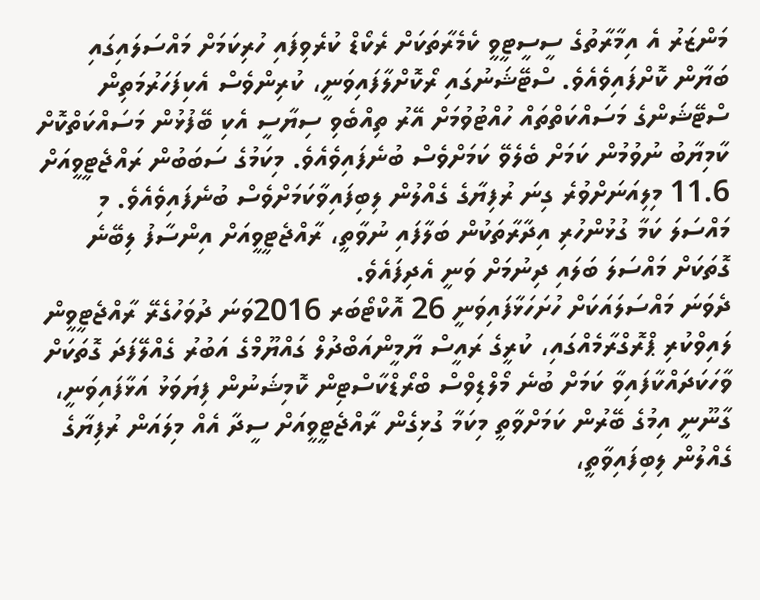މަންޒަރު އެ އިމާރާތުގެ ސީސީޓީވީ ކެމެރާތަކަށް ރެކޯޑް ކުރެވިފައި ހުރިކަމަށް މައްސަލައިގައި ބަޔާން ކޮށްފައިވެއެވެ. ސްޓޭޝަނުގައި ރޯކޮށްލާފައިވަނީ، ކުރިންވެސް އެކިފަހަރުމަތިން ސްޓޭޝަންގެ މަސައްކަތްތައް ހުއްޓުވުމަށް އޭރު ތިއްބެވި ސިޔާސީ އެކި ބޭފުޅުން މަސައްކަތްކޮށް ކާމިޔާބު ނުވުމުން ކަމަށް ބެލެވޭ ކަމަށްވެސް ބުނެފައިވެއެވެ. މިކަމުގެ ސަބަބުން ރައްޖެޓީވީއަށް 11.6 މިލިއަނަށްވުރެ ގިނަ ރުފިޔާގެ ގެއްލުން ލިބިފައިވާކަމަށްވެސް ބުނެފައިވެއެވެ. މި މައްސަލަ ކަމާ ގުޅުންހުރި އިދާރާތަކުން ބަލާފައި ނުވާތީ، ރާއްޖެޓީވީއަށް އިންސާފު ލިބޭނެ ގޮތަކަށް މައްސަލަ ބަލައި ދިނުމަށް ވަނީ އެދިފައެވެ.
ދެވަނަ މައްސަލައަކަށް ހުށަހަޅާފައިވަނީ 26 އޮކްޓޯބަރ 2016ވަނަ ދުވަހުގެރޭ ރާއްޖެޓީވީން ލައިވްކުރި ޕްރޮގްރާމެއްގައި، ކުރީގެ ރައީސް ޔާމީންއަބްދުލް ގައްޔޫމްގެ އަބުރު ގެއްލޭފަދަ ގޮތަކަށް ވާހަކަދައްކާފައިވާ ކަމަށް ބުނެ މޯލްޑިވްސް ބްރޯޑްކާސްޓިން ކޮމިޝަނުން ފިޔަވަޅު އަޅާފައިވަނީ، ގާނޫނީ އިމުގެ ބޭރުން ކަމަށްވާތީ މިކަމާ ގުޅިގެން ރާއްޖެޓީވީއަށް ސީދާ އެއް މިލައަން ރުފިޔާގެ ގެއްލުން ލިބިފައިވާތީ،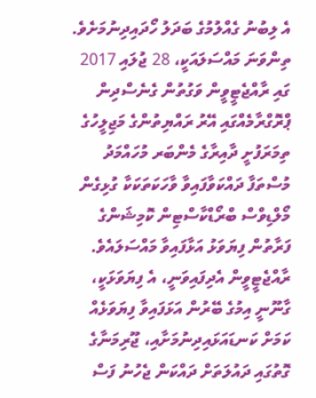އެ ލިބުނު ގެއްލުމުގެ ބަދަލު ހޯދައިދިނުމަށެވެ.
ތިންވަނަ މައްސަލައަކީ، 28 ޖުލައި 2017 ގައި ރާއްޖެޓީވީން ވަގުތުން ގެނެސްދިން ޕްރޮގްރާމެއްގައި އޭރު ރައްޔިތުންގެ މަޖިލީހުގެ ތިމަރަފުށީ ދާއިރާގެ މެންބަރ މުހައްމަދު މުސްތަފާ ދައްކަވާފައިވާ ވާހަކަތަކަކާ ގުޅިގެން މޯލްޑިވްސް ބްރޯޑްކާސްޓިން ކޮމިޝަންގެ ފަރާތުން ފިޔަވަޅު އަޅާފައިވާ މައްސަލައެވެ. ރާއްޖެޓީވީން އެދިފައިވަނީ، އެ ފިޔަވަޅަކީ، ގާނޫނީ އިމުގެ ބޭރުން އަޅަފައިވާ ފިޔަވަޅެއް ކަމަށް ކަނޑައަޅައިދިނުމަށާއި، ޖޫރިމަނާގެ ގޮތުގައި ދައުލަތަށް ދައްކަން ޖެހުނު ފަސް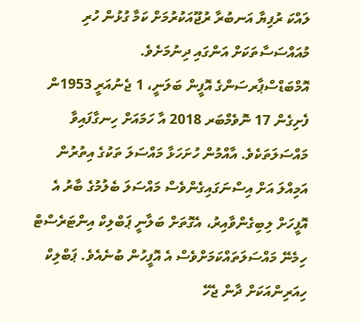ލައްކަ ރުފިޔާ އަނބުރާ ރުޖޫއަކުރުމަށް ކަމާ ގުޅުން ހުރި މުއައްސަސާތަކަށް އަންގައި ދިނުމަށެވެ.
އޮމްބަޑްސްޕާރސަންގެ އޮފީން ބަލަނީ، 1 ޖެނުއަރީ 1953ން ފެށިގެން 17 ނޮވެމްބަރ 2018 އާ ހަމައަށް ހިނގާފައިވާ މައްސަލަތަކެވެ. އާއްމުން ހުށަހަޅާ މައްސަލަ ތަކުގެ އިތުރުން އަމިއްލަ އަށް އިސްނަގައިގެންވެސް މައްސަލަ ބެލުމުގެ ބާރު އެ އޮފީހަށް ލިބިގެންވާއިރު، އެގޮތަށް ބަލާނީ ޕަބްލިކް އިންޓަރެސްޓް ހިމެނޭ މައްސަލަތައްކަމަށްވެސް އެ އޮފީހުން ބުނެއެވެ. ޕަބްލިކް ހިއަރިންއަކަށް ދާން ޖެހޭ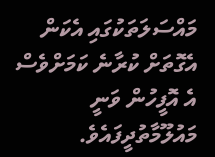މައްސަލަތަކުގައި އެކަން އެގޮތަށް ކުރާނެ ކަމަށްވެސް އެ އޮފީހުން ވަނީ މައުލޫމާތުދީފައެވެ.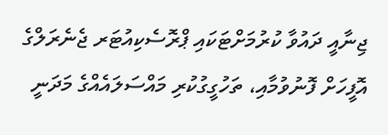ޖިނާއީ ދައުވާ ކުރުމަށްޓަކައި ޕްރޮސެކިއުޓަރ ޖެނެރަލްގެ އޮފީހަށް ފޮނުވުމާއި، ތަހުގީގުކުރި މައްސަލައެއްގެ މަދަނީ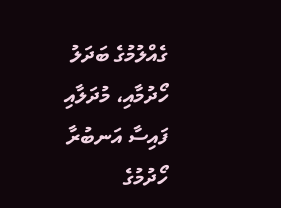ގެއްލުމުގެ ބަދަލު ހޯދުމާއި، މުދަލާއި ފައިސާ އަނބުރާ ހޯދުމުގެ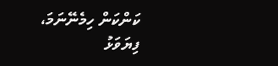ކަންކަން ހިމެނޭނަމަ، ފިޔަވަޅު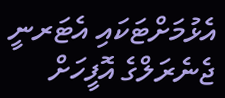އެޅުމަށްޓަކައި އެޓަރނީ ޖެނެރަލްގެ އޮފީހަށް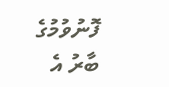ފޮނުވުމުގެ ބާރު އެ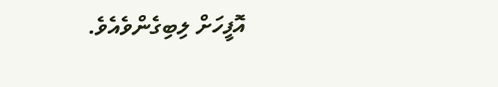އޮފީހަށް ލިބިގެންވެއެވެ.